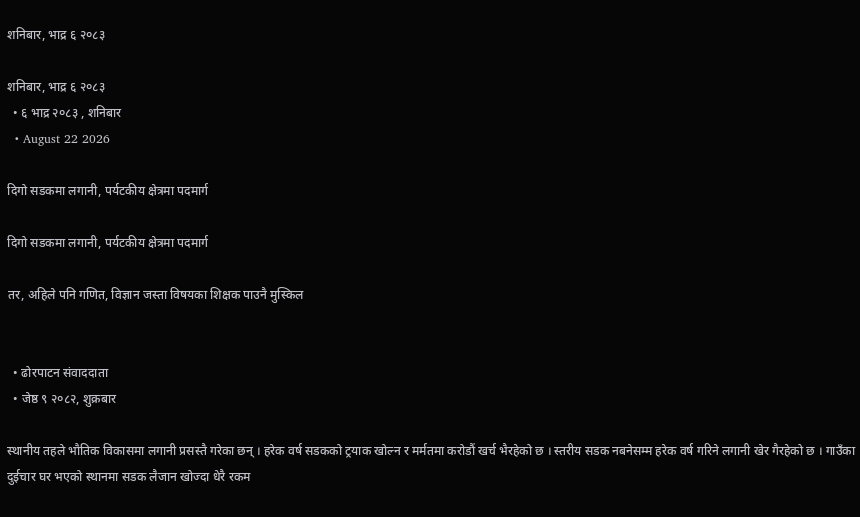शनिबार, भाद्र ६ २०८३

शनिबार, भाद्र ६ २०८३
  • ६ भाद्र २०८३ , शनिबार
  • August 22 2026

दिगो सडकमा लगानी, पर्यटकीय क्षेत्रमा पदमार्ग

दिगो सडकमा लगानी, पर्यटकीय क्षेत्रमा पदमार्ग

तर, अहिले पनि गणित, विज्ञान जस्ता विषयका शिक्षक पाउनै मुस्किल


  • ढोरपाटन संवाददाता
  • जेष्ठ ९ २०८२, शुक्रबार

स्थानीय तहले भौतिक विकासमा लगानी प्रसस्तै गरेका छन् । हरेक वर्ष सडकको ट्रयाक खोल्न र मर्मतमा करोडौं खर्च भैरहेको छ । स्तरीय सडक नबनेसम्म हरेक वर्ष गरिने लगानी खेर गैरहेको छ । गाउँका दुईचार घर भएको स्थानमा सडक लैजान खोज्दा धेरै रकम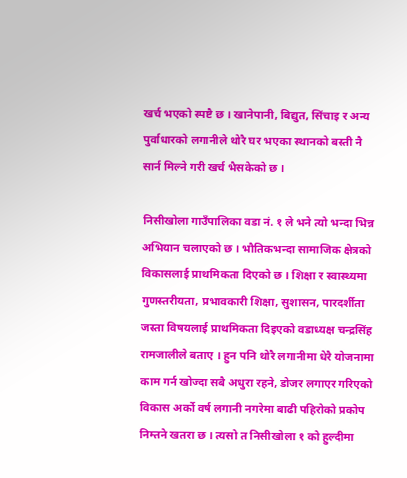खर्च भएको स्पष्टै छ । खानेपानी, बिद्युत, सिंचाइ र अन्य पुर्वाधारको लगानीले थोरै घर भएका स्थानको बस्ती नै सार्न मिल्ने गरी खर्च भैसकेको छ ।

निसीखोला गाउँपालिका वडा नं. १ ले भने त्यो भन्दा भिन्न अभियान चलाएको छ । भौतिकभन्दा सामाजिक क्षेत्रको विकासलाई प्राथमिकता दिएको छ । शिक्षा र स्वास्थ्यमा गुणस्तरीयता, प्रभावकारी शिक्षा, सुशासन, पारदर्शीता जस्ता विषयलाई प्राथमिकता दिइएको वडाध्यक्ष चन्द्रसिंह रामजालीले बताए । हुन पनि थोरै लगानीमा धेरै योजनामा काम गर्न खोज्दा सबै अधुरा रहने, डोजर लगाएर गरिएको विकास अर्को वर्ष लगानी नगरेमा बाढी पहिरोको प्रकोप निम्तने खतरा छ । त्यसो त निसीखोला १ को हुल्दीमा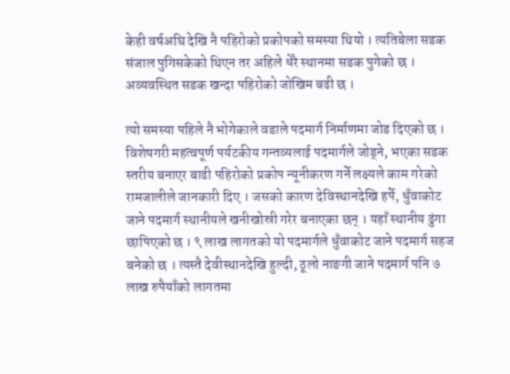केही वर्षअघि देखि नै पहिरोको प्रकोपको समस्या थियो । त्यतिबेला सडक संजाल पुगिसकेको थिएन तर अहिले धेरै स्थानमा सडक पुगेको छ । अव्यवस्थित सडक खन्दा पहिरोको जोखिम बढी छ ।

त्यो समस्या पहिले नै भोगेकाले वडाले पदमार्ग निर्माणमा जोड दिएको छ । विशेषगरी महत्वपूर्ण पर्यटकीय गन्तव्यलाई पदमार्गले जोड्ने, भएका सडक स्तरीय बनाएर बाढी पहिरोको प्रकोप न्यूनीकरण गर्ने लक्ष्यले काम गरेको रामजालीले जानकारी दिए । जसको कारण देविस्थानदेखि हर्पे, धुँवाकोट जाने पदमार्ग स्थानीयले खनीखोस्री गरेर बनाएका छन् । यहाँ स्थानीय ढुंगा छापिएको छ । ९ लाख लागतको यो पदमार्गले धुँवाकोट जाने पदमार्ग सहज बनेको छ । त्यस्तै देवीस्थानदेखि हुल्दी, ठूलो नाङगी जाने पदमार्ग पनि ७ लाख रुपैयाँको लागतमा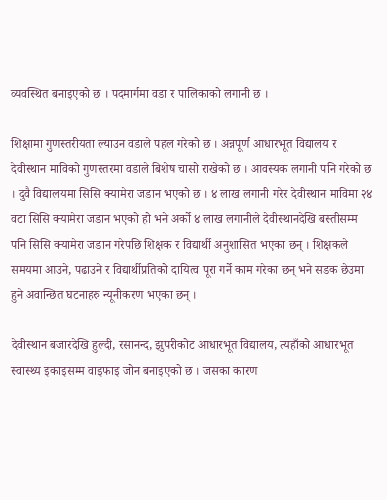व्यवस्थित बनाइएको छ । पदमार्गमा वडा र पालिकाको लगानी छ ।

शिक्षामा गुणस्तरीयता ल्याउन वडाले पहल गरेको छ । अन्नपूर्ण आधारभूत विद्यालय र देवीस्थान माविको गुणस्तरमा वडाले बिशेष चासो राखेको छ । आवस्यक लगानी पनि गरेको छ । दुवै विद्यालयमा सिसि क्यामेरा जडान भएको छ । ४ लाख लगानी गरेर देवीस्थान माविमा २४ वटा सिसि क्यामेरा जडान भएको हो भने अर्को ४ लाख लगानीले देवीस्थानदेखि बस्तीसम्म पनि सिसि क्यामेरा जडान गरेपछि शिक्षक र विद्यार्थी अनुशासित भएका छन् । शिक्षकले समयमा आउने, पढाउने र विद्यार्थीप्रतिको दायित्व पूरा गर्ने काम गरेका छन् भने सडक छेउमा हुने अवान्छित घटनाहरु न्यूनीकरण भएका छन् ।

देवीस्थान बजारदेखि हुल्दी, रसानन्द, झुपरीकोट आधारभूत विद्यालय, त्यहाँको आधारभूत स्वास्थ्य इकाइसम्म वाइफाइ जोन बनाइएको छ । जसका कारण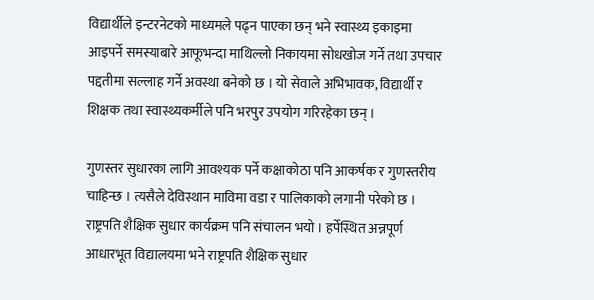विद्यार्थीले इन्टरनेटको माध्यमले पढ्न पाएका छन् भने स्वास्थ्य इकाइमा आइपर्ने समस्याबारे आफूभन्दा माथिल्लो निकायमा सोधखोज गर्ने तथा उपचार पद्दतीमा सल्लाह गर्ने अवस्था बनेको छ । यो सेवाले अभिभावक, विद्यार्थी र शिक्षक तथा स्वास्थ्यकर्मीले पनि भरपुर उपयोग गरिरहेका छन् ।

गुणस्तर सुधारका लागि आवश्यक पर्ने कक्षाकोठा पनि आकर्षक र गुणस्तरीय चाहिन्छ । त्यसैले देविस्थान माविमा वडा र पालिकाको लगानी परेको छ । राष्ट्रपति शैक्षिक सुधार कार्यक्रम पनि संचालन भयो । हर्पेस्थित अन्नपूर्ण आधारभूत विद्यालयमा भने राष्ट्रपति शैक्षिक सुधार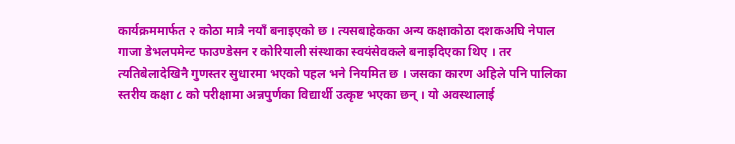कार्यक्रममार्फत २ कोठा मात्रै नयाँ बनाइएको छ । त्यसबाहेकका अन्य कक्षाकोठा दशकअघि नेपाल गाजा डेभलपमेन्ट फाउण्डेसन र कोरियाली संस्थाका स्वयंसेवकले बनाइदिएका थिए । तर त्यतिबेलादेखिनै गुणस्तर सुधारमा भएको पहल भने नियमित छ । जसका कारण अहिले पनि पालिका स्तरीय कक्षा ८ को परीक्षामा अन्नपुर्णका विद्यार्थी उत्कृष्ट भएका छन् । यो अवस्थालाई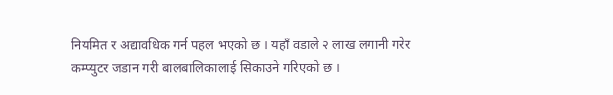नियमित र अद्यावधिक गर्न पहल भएको छ । यहाँ वडाले २ लाख लगानी गरेर कम्प्युटर जडान गरी बालबालिकालाई सिकाउने गरिएको छ ।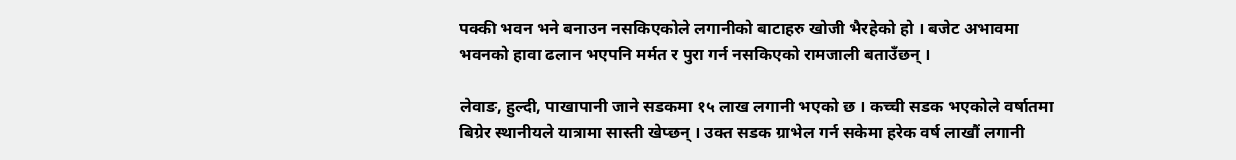पक्की भवन भने बनाउन नसकिएकोले लगानीको बाटाहरु खोजी भैरहेको हो । बजेट अभावमा भवनको हावा ढलान भएपनि मर्मत र पुरा गर्न नसकिएको रामजाली बताउँछन् ।

लेवाङ, हुल्दी, पाखापानी जाने सडकमा १५ लाख लगानी भएको छ । कच्ची सडक भएकोले वर्षातमा बिग्रेर स्थानीयले यात्रामा सास्ती खेप्छन् । उक्त सडक ग्राभेल गर्न सकेमा हरेक वर्ष लाखौं लगानी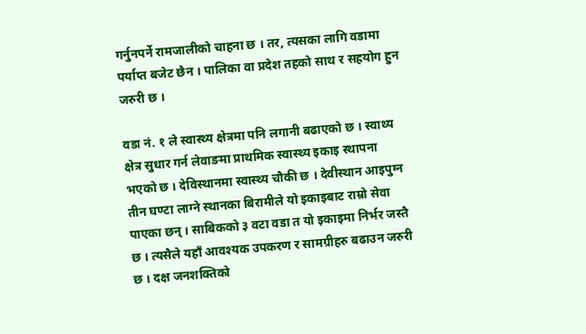गर्नुनपर्ने रामजालीको चाहना छ । तर, त्यसका लागि वडामा पर्याप्त बजेट छैन । पालिका वा प्रदेश तहको साथ र सहयोग हुन जरुरी छ ।

वडा नं. १ ले स्वास्थ्य क्षेत्रमा पनि लगानी बढाएको छ । स्वाथ्य क्षेत्र सुधार गर्न लेवाङमा प्राथमिक स्वास्थ्य इकाइ स्थापना भएको छ । देविस्थानमा स्वास्थ्य चौकी छ । देवीस्थान आइपुग्न तीन घण्टा लाग्ने स्थानका बिरामीले यो इकाइबाट राम्रो सेवा पाएका छन् । साबिकको ३ वटा वडा त यो इकाइमा निर्भर जस्तै छ । त्यसैले यहाँ आवश्यक उपकरण र सामग्रीहरु बढाउन जरुरी छ । दक्ष जनशक्तिको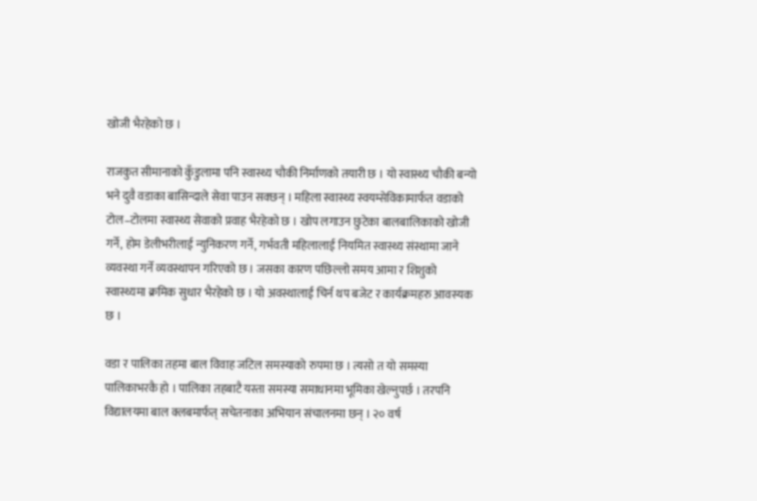खोजी भैरहेको छ ।

राजकुत सीमानाको कुँडुलामा पनि स्वास्थ्य चौकी निर्माणको तयारी छ । यो स्वास्थ्य चौकी बन्यो भने दुवै वडाका बासिन्दाले सेवा पाउन सक्छन् । महिला स्वास्थ्य स्वयम्सेविकामार्फत वडाको टोल–टोलमा स्वास्थ्य सेवाको प्रवाह भैरहेको छ । खोप लगाउन छुटेका बालबालिकाको खोजी गर्ने, होम डेलीभरीलाई न्युनिकरण गर्ने, गर्भवती महिलालाई नियमित स्वास्थ्य संस्थामा जाने व्यवस्था गर्ने व्यवस्थापन गरिएको छ । जसका कारण पछिल्लो समय आमा र शिशुको स्वास्थ्यमा क्रमिक सुधार भैरहेको छ । यो अवस्थालाई चिर्न थप बजेट र कार्यक्रमहरु आवस्यक छ ।

वडा र पालिका तहमा बाल विवाह जटिल समस्याको रुपमा छ । त्यसो त यो समस्या पालिकाभरकै हो । पालिका तहबाटै यस्ता समस्या समाधानमा भूमिका खेल्नुपर्छ । तरपनि विद्यालयमा बाल क्लबमार्फत् सचेतनाका अभियान संचालनमा छन् । २० वर्ष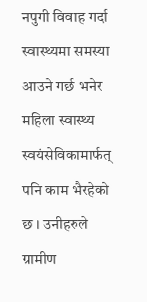नपुगी विवाह गर्दा स्वास्थ्यमा समस्या आउने गर्छ भनेर महिला स्वास्थ्य स्वयंसेविकामार्फत् पनि काम भैरहेको छ । उनीहरुले ग्रामीण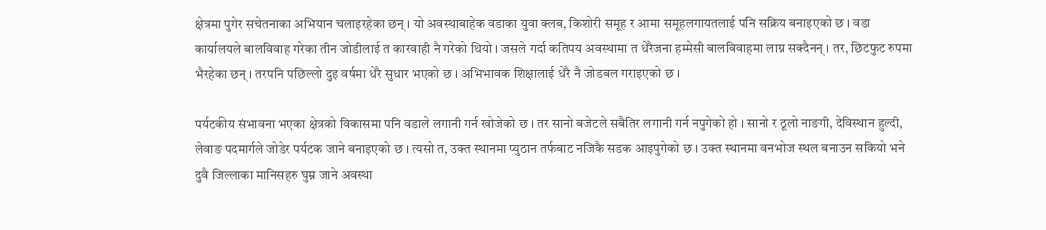क्षेत्रमा पुगेर सचेतनाका अभियान चलाइरहेका छन् । यो अवस्थाबाहेक वडाका युवा क्लब, किशोरी समूह र आमा समूहलगायतलाई पनि सक्रिय बनाइएको छ । वडा कार्यालयले बालविवाह गरेका तीन जोडीलाई त कारवाही नै गरेको थियो । जसले गर्दा कतिपय अवस्थामा त धेरैजना हम्मेसी बालविवाहमा लाग्न सक्दैनन् । तर, छिटफुट रुपमा भैरहेका छन् । तरपनि पछिल्लो दुइ वर्षमा धेरै सुधार भएको छ । अभिभावक शिक्षालाई धेरै नै जोडबल गराइएको छ ।

पर्यटकीय संभावना भएका क्षेत्रको विकासमा पनि वडाले लगानी गर्न खोजेको छ । तर सानो बजेटले सबैतिर लगानी गर्न नपुगेको हो । सानो र ठूलो नाङगी, देविस्थान हुल्दी, लेवाङ पदमार्गले जोडेर पर्यटक जाने बनाइएको छ । त्यसो त, उक्त स्थानमा प्युठान तर्फबाट नजिकै सडक आइपुगेको छ । उक्त स्थानमा वनभोज स्थल बनाउन सकियो भने दुवै जिल्लाका मानिसहरु घुम्न जाने अवस्था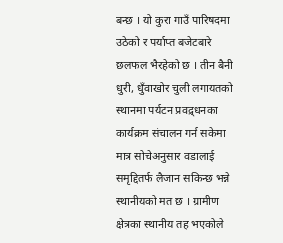बन्छ । यो कुरा गाउँ पारिषदमा उठेको र पर्याप्त बजेटबारे छलफल भैरहेको छ । तीन बैनी धुरी, धुँवाखोर चुली लगायतको स्थानमा पर्यटन प्रवद्र्धनका कार्यक्रम संचालन गर्न सकेमा मात्र सोचेअनुसार वडालाई समृद्दितर्फ लैजान सकिन्छ भन्ने स्थानीयको मत छ । ग्रामीण क्षेत्रका स्थानीय तह भएकोले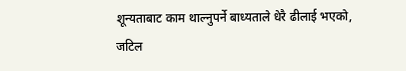शून्यताबाट काम थाल्नुपर्ने बाध्यताले धेरै ढीलाई भएको, जटिल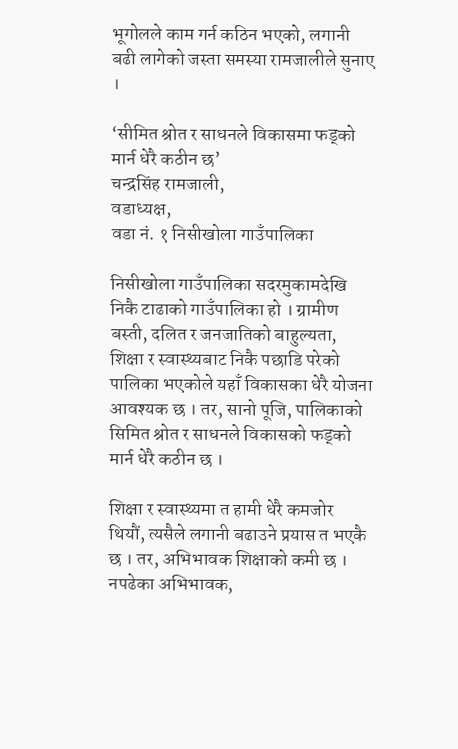भूगोलले काम गर्न कठिन भएको, लगानी बढी लागेको जस्ता समस्या रामजालीले सुनाए ।

‘सीमित श्रोत र साधनले विकासमा फड्को मार्न धेरै कठीन छ’
चन्द्रसिंह रामजाली,
वडाध्यक्ष,
वडा नं. १ निसीखोला गाउँपालिका

निसीखोला गाउँपालिका सदरमुकामदेखि निकै टाढाको गाउँपालिका हो । ग्रामीण बस्ती, दलित र जनजातिको बाहुल्यता, शिक्षा र स्वास्थ्यबाट निकै पछाडि परेको पालिका भएकोले यहाँ विकासका धेरै योजना आवश्यक छ । तर, सानो पूजि, पालिकाको सिमित श्रोत र साधनले विकासको फड्को मार्न धेरै कठीन छ ।

शिक्षा र स्वास्थ्यमा त हामी धेरै कमजोर थियौं, त्यसैले लगानी बढाउने प्रयास त भएकै छ । तर, अभिभावक शिक्षाको कमी छ । नपढेका अभिभावक,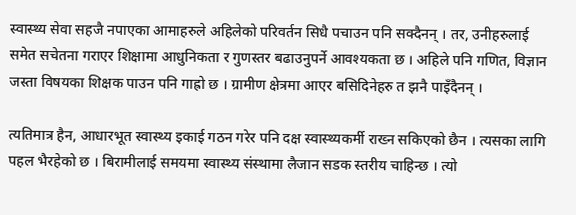स्वास्थ्य सेवा सहजै नपाएका आमाहरुले अहिलेको परिवर्तन सिधै पचाउन पनि सक्दैनन् । तर, उनीहरुलाई समेत सचेतना गराएर शिक्षामा आधुनिकता र गुणस्तर बढाउनुपर्ने आवश्यकता छ । अहिले पनि गणित, विज्ञान जस्ता विषयका शिक्षक पाउन पनि गाह्रो छ । ग्रामीण क्षेत्रमा आएर बसिदिनेहरु त झनै पाइँदैनन् ।

त्यतिमात्र हैन, आधारभूत स्वास्थ्य इकाई गठन गरेर पनि दक्ष स्वास्थ्यकर्मी राख्न सकिएको छैन । त्यसका लागि पहल भैरहेको छ । बिरामीलाई समयमा स्वास्थ्य संस्थामा लैजान सडक स्तरीय चाहिन्छ । त्यो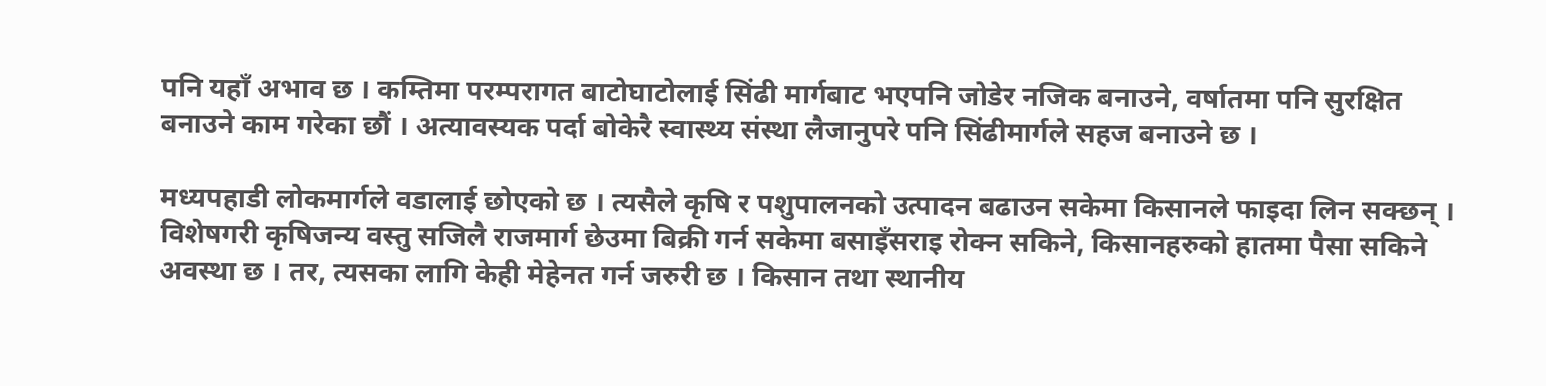पनि यहाँ अभाव छ । कम्तिमा परम्परागत बाटोघाटोलाई सिंढी मार्गबाट भएपनि जोडेर नजिक बनाउने, वर्षातमा पनि सुरक्षित बनाउने काम गरेका छौं । अत्यावस्यक पर्दा बोकेरै स्वास्थ्य संस्था लैजानुपरे पनि सिंढीमार्गले सहज बनाउने छ ।

मध्यपहाडी लोकमार्गले वडालाई छोएको छ । त्यसैले कृषि र पशुपालनको उत्पादन बढाउन सकेमा किसानले फाइदा लिन सक्छन् । विशेषगरी कृषिजन्य वस्तु सजिलै राजमार्ग छेउमा बिक्री गर्न सकेमा बसाइँसराइ रोक्न सकिने, किसानहरुको हातमा पैसा सकिने अवस्था छ । तर, त्यसका लागि केही मेहेनत गर्न जरुरी छ । किसान तथा स्थानीय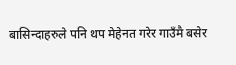बासिन्दाहरुले पनि थप मेहेनत गरेर गाउँमै बसेर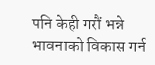पनि केही गरौं भन्ने भावनाको विकास गर्न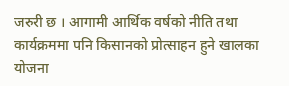जरुरी छ । आगामी आर्थिक वर्षको नीति तथा कार्यक्रममा पनि किसानको प्रोत्साहन हुने खालका योजना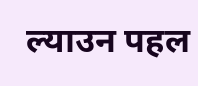ल्याउन पहल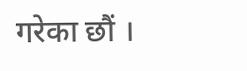गरेका छौं ।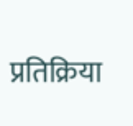प्रतिक्रिया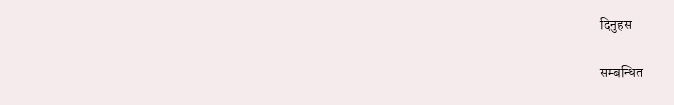दिनुहस

सम्बन्धित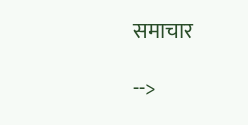समाचार

-->